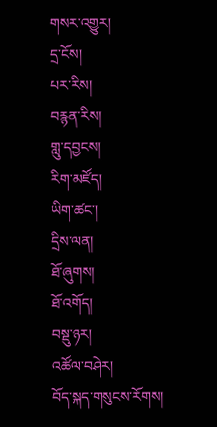གསར་འགྱུར།
དྲ་ངོས།
པར་རིས།
བརྙན་རིས།
གླུ་དབྱངས།
རིག་མཛོད།
ཡིག་ཚང་།
དྲིས་ལན།
ཐོ་ཞུགས།
ཐོ་འགོད།
བསྡུ་ཉར།
འཚོལ་བཤེར།
བོད་སྐད་གསུངས་རོགས།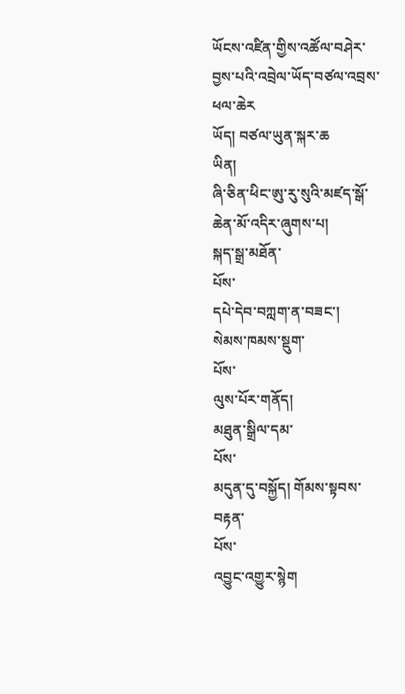ཡོངས་འཛིན་གྱིས་འཚོལ་བཤེར་བྱས་པའི་འབྲེལ་ཡོད་བཙལ་འབྲས་ཕལ་ཆེར
ཡོད། བཙལ་ཡུན་སྐར་ཆ
ཡིན།
ཞི་ཅིན་ཕིང་ཨུ་རུ་སུའི་མཛད་སྒོ་ཆེན་མོ་འདིར་ཞུགས་པ།
སྐད་སྒྲ་མཐོན་
པོས་
དཔེ་དེབ་བཀླག་ན་བཟང་།
སེམས་ཁམས་སྡུག་
པོས་
ལུས་པོར་གནོད།
མཐུན་སྒྲིལ་དམ་
པོས་
མདུན་དུ་བསྐྱོད། གོམས་སྟབས་བརྟན་
པོས་
འབྱུང་འགྱུར་སྙེག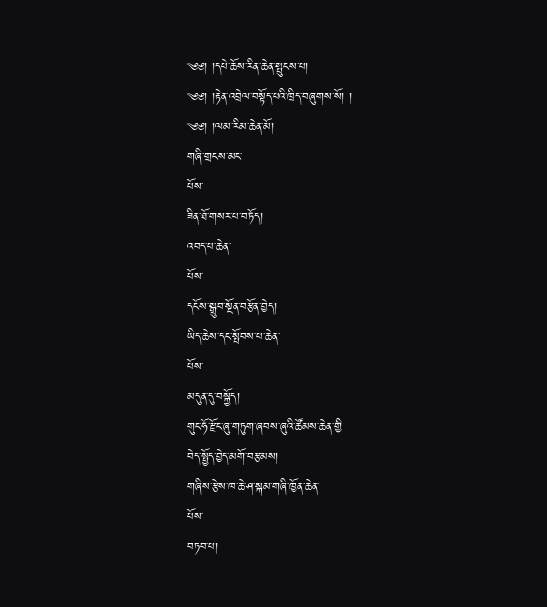༄༅། །དཔེ་ཆོས་རིན་ཆེན་སྤུངས་པ།
༄༅། །རྟེན་འབྲེལ་བསྟོད་པའི་ཁྲིད་བཞུགས་སོ། །
༄༅། །ལམ་རིམ་ཆེན་མོ།
གཞི་གྲངས་མང་
པོས་
ཟིན་ཐོ་གསར་པ་བཏོད།
འབད་པ་ཆེན་
པོས་
དངོས་སྒྲུབ་སྔོན་བརྩོན་བྱེད།
ཡིད་ཆེས་དང་སྤོབས་པ་ཆེན་
པོས་
མདུན་དུ་བསྐྱོད།
གུང་ཧོ་རྫོང་ཞུ་གཏུག་ཞབས་ཞུའི་ཚོམས་ཆེན་གྱི
བེད་སྤྱོད་བྱེད་མགོ་བརྩམས།
གཞིས་རྩེས་ཁ་ཆེ་ཤ་སྐམ་གཞི་ཁྱོན་ཆེན་
པོས་
བཏབ་པ།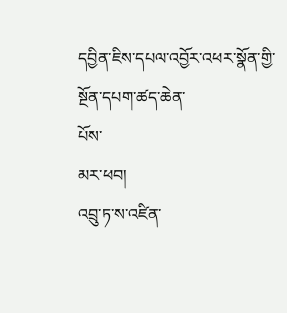དབྱིན་ཇིས་དཔལ་འབྱོར་འཕར་སྣོན་གྱི་སྔོན་དཔག་ཚད་ཆེན་
པོས་
མར་ཕབ།
འབྲུ་ཏ་ས་འཛིན་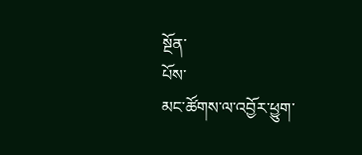སྔོན་
པོས་
མང་ཚོགས་ལ་འབྱོར་ཕྱུག་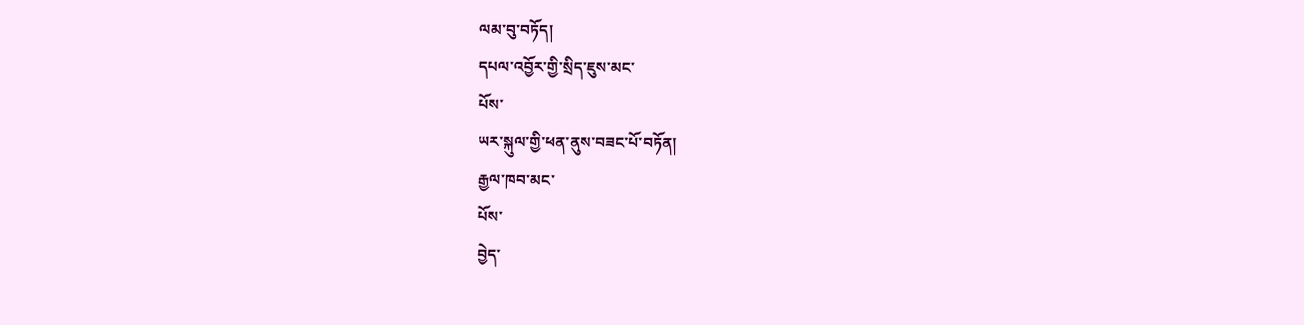ལམ་བུ་བཏོད།
དཔལ་འབྱོར་གྱི་སྲིད་ཇུས་མང་
པོས་
ཡར་སྐུལ་གྱི་ཕན་ནུས་བཟང་པོ་བཏོན།
རྒྱལ་ཁབ་མང་
པོས་
བྱེད་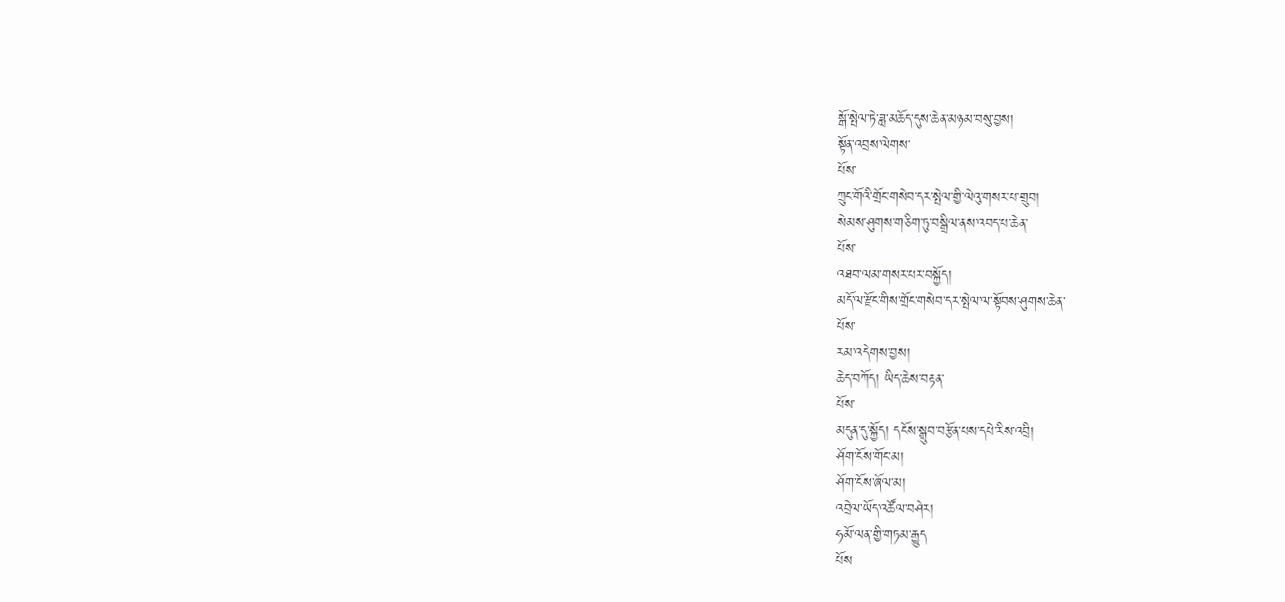སྒོ་སྤེལ་ཏེ་ཟླ་མཆོད་དུས་ཆེན་མཉམ་བསུ་བྱས།
སྟོན་འབྲས་ལེགས་
པོས་
ཀྲུང་གོའི་གྲོང་གསེབ་དར་སྤེལ་གྱི་ལེའུ་གསར་པ་གྲུབ།
སེམས་ཤུགས་གཅིག་ཏུ་བསྒྲིལ་ནས་འབད་པ་ཆེན་
པོས་
འཐབ་ལམ་གསར་པར་བསྐྱོད།
མདོ་ལ་རྫོང་གིས་གྲོང་གསེབ་དར་སྤེལ་ལ་སྟོབས་ཤུགས་ཆེན་
པོས་
རམ་འདེགས་བྱས།
ཆེད་བཀོད། ཡིད་ཆེས་བརྟན་
པོས་
མདུན་དུ་སྐྱོད། དངོས་སྒྲུབ་བརྩོན་པས་དཔེ་རིས་འབྲི།
ཤོག་ངོས་གོང་མ།
ཤོག་ངོས་ཞོལ་མ།
འབྲེལ་ཡོད་འཚོལ་བཤེར།
ཧམོ་ལན་གྱི་གཏམ་རྒྱུད
པོས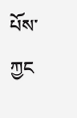པོས་ཀྱང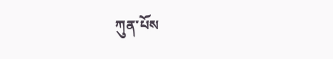ཀུན་པོས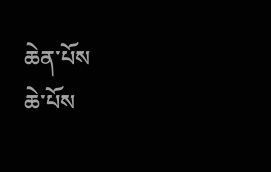ཆེན་པོས
ཆེ་པོས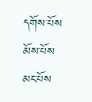དགོས་པོས
མོས་པོས
མང་པོས